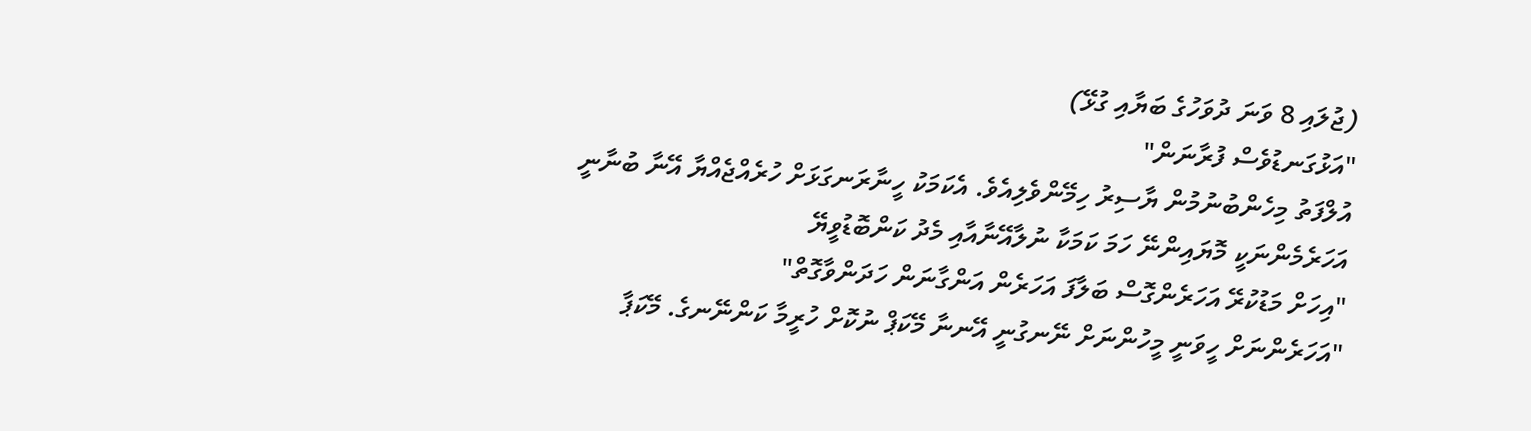(ޖުލައި 8 ވަނަ ދުވަހުގެ ބަޔާއި ގުޅޭ)
"އަޅުގަނޑުވެސް ފުރާނަން"
އުލްފަތު މިހެންބުނުމުން ޔާސިރު ހިމޭންވެލިއެވެ. އެކަމަކު ހީނާރަނގަޅަށް ހުރެއްޖެއްޔާ އޭނާ ބުނާނީ އަހަރެމެންނަކީ މޮޔައިންނޭ ހަމަ ކަމަކާ ނުލާއޭނާއާއި މެދު ކަންބޮޑުވީޔޭ
"އިހަށް މަޑުކުރޭ އަހަރެންގޮސް ބަލާފަ އަހަރެން އަންގާނަން ހަދަންވާގޮތް"
"އަހަރެންނަށް ހީވަނީ މީހުންނަށް ނޭނގުނީ އޭނނާ މޭކަޕް ނުކޮށް ހުރީމާ ކަންނޭނގެ. މޭކަޕާ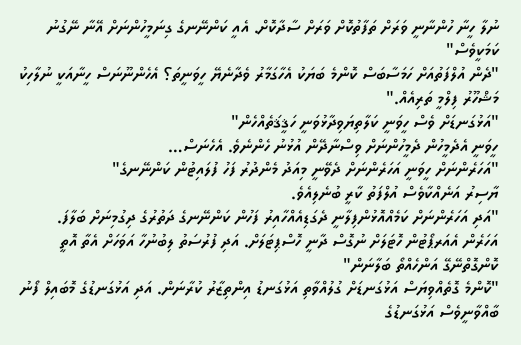ނުލާ ހީނާ ހުންނާނީ ވަރަށް ތަފާތުކޮށް ވަރަށް ސާދާކޮށް. އެއީ ކަންނޭނގެ ގިނަމީހުންނަށް އޭނާ ނޭގުނު ކަމަކީވެސް"
"ދެން އުލްފަތުއަށް ހަމަސާބަސް ކޮންމެ ބަޔަކު އެހާގަމާރު ވެދާނެޔޭ ހީވަނީތަ؟ އެހެންނޫނަސް ހީނާއަކީ ނުލާހިކު މަޝްހޫރު ފިލްމީ ތަރިއެއް."
"އަޅުގަނޑަށް ވެސް ހީވަނީ ކަލާތިޔަވިދާޅުވަނީ ހަޤީޤަތެއްހެން"
ހީވަނީ އެދެމީހުން ދެމީހުންނަށް ވިސްނާދޭން އުޅުނު ހެންނެވެ. އެހެނަސް…
"އަހަރެންނަށް ހީވަނީ އަހަރެންނަށް ދެވޭނީ މިއަދު މެންދުރު ފަހު ފުލައިޓުން ކަންނޭނގެ"
ޔާސިރު އަނެއްކާވެސް އުލްފަތު ކާރީ ބުނެލިއެވެ.
"އަދި އަހަރެންނަށް ކަމެއްއޮޅުންފިލާނީ ދެގަޑިއެއްހާއިރު ފަހުން ކަންނޭނގެ ދަތުރުގެ ދިގުމިނަށް ބަލާފަ. އަހަރެން އެއަރޕޯޓުން ހޮޓަލަށް ނުގޮސް ދާނީ ހޮސްޕިޓަލަށް. އަދި ފުރުސަތު ލިބުނުހާ އަވަހަށް އެތާ އޮތީ ކޮންގޮތްނޭގޭ އަންހެއްތޯ ބަލާނަން"
"ކޮންމެ ގޮތެއްވިޔަސް އަޅުގަނޑަށް ގުލުއްވާތި އަޅުގަނޑު އިންތިޒާރު ކުރާނަން. އަދި އަޅުގަނޑުގެ މޮބައިލް ފޯނު ބާއްވާނީވެސް އަޅުގަނޑުގެ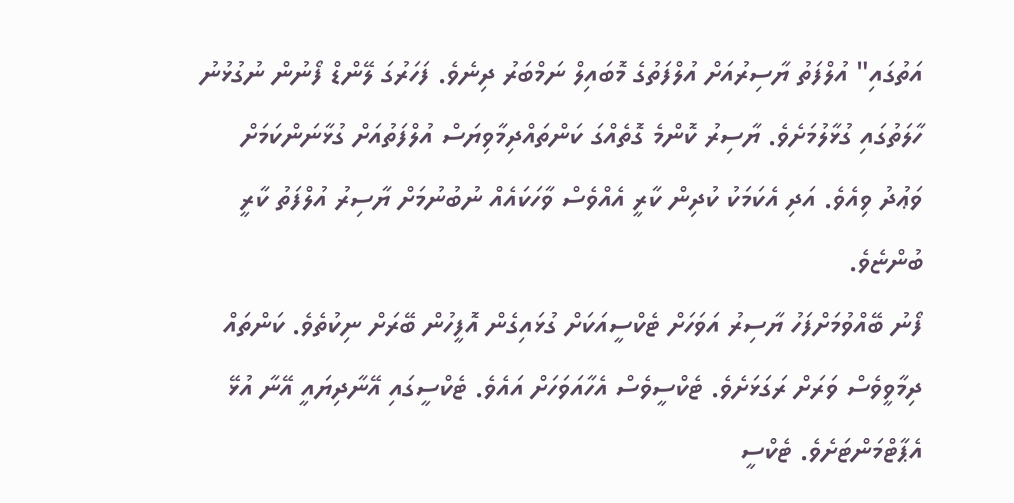އަތުގައި" އުލްފަތު ޔާސިރުއަށް އުލްފަތުގެ މޮބައިލް ނަމްބަރު ދިނެވެ. ފަހަރުގަ ލޭންޑް ފޯނުން ނުގުޅުނު ހާލަތުގައި ގުޅާލުމަށެވެ. ޔާސިރު ކޮންމެ ގޮތެއްގަ ކަންތައްދިމާވިޔަސް އުލްފަތުއަށް ގުޅާނަންކަމަށް ވަޢުދު ވިއެވެ. އަދި އެކަމަކު ކުދިން ކާރީ އެއްވެސް ވާހަކައެއް ނުބުނުމަށް ޔާސިރު އުލްފަތު ކާރީ ބުންޏެވެ.
ފޯނު ބޭއްވުމަށްފަހު ޔާސިރު އަވަހަށް ޓެކްސީއަކަށް ގުޅައިގެން އޮފީހުން ބޭރަށް ނިކުތެވެ. ކަންތައް ދިމާވީވެސް ވަރަށް ރަގަޅަށެވެ. ޓެކްސީވެސް އެހާއަވަހަށް އައެވެ. ޓެކްސީގައި އޭނާދިޔައީ އޭނާ އުޅޭ އެޕާޓްމަންޓަށެވެ. ޓެކްސީ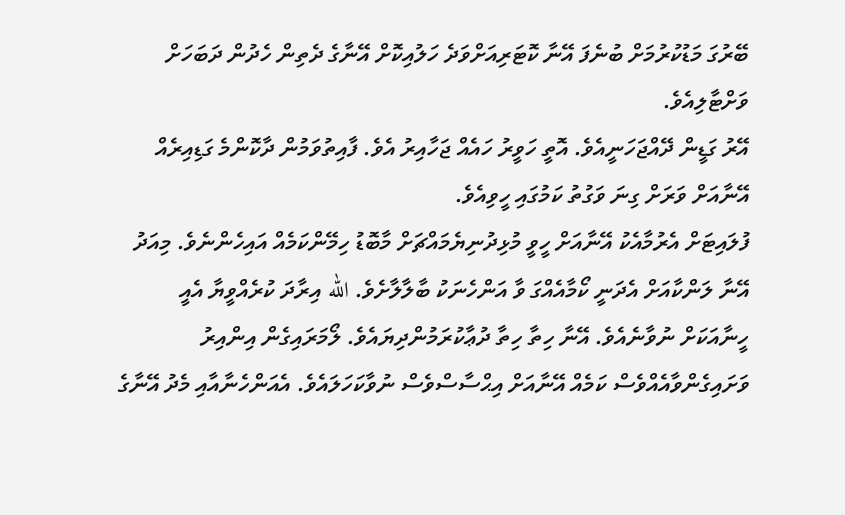ބޭރުގަ މަޑުކުރުމަށް ބުނެފަ އޭނާ ކޮޓަރިއަށްވަދެ ހަލުއިކޮށް އޭނާގެ ދެތިން ހެދުން ދަބަހަށް ވަށްޓާލިއެވެ.
އޭރު ގަޑީން ދޭއްޖަހަނީއެވެ. އޮތީ ހަވީރު ހައެއް ޖަހާއިރު އެވެ. ފާއިތުވަމުން ދާކޮންމެ ގަޑިއިރެއް އޭނާއަށް ވަރަށް ގިނަ ވަގުތު ކަމުގައި ހީވިއެވެ.
ފުލައިޓަށް އެރުމާއެކު އޭނާއަށް ހީވީ މުޅިދުނިޔެމައްޗަށް މާބޮޑު ހިމޭންކަމެއް އައިހެންނެވެ. މިއަދު އޭނާ ލަންކާއަށް އެދަނީ ކޯމާއެއްގަ ވާ އަންހެނަކު ބާލާލާށެވެ. الله އިރާދަ ކުރެއްވީޔާ އެއީ ހީނާއަކަށް ނުވާނެއެވެ. އޭނާ ހިތާ ހިތާ ދުޢާކުރަމުންދިޔައެވެ. ލޯމަރައިގެން އިންއިރު ވަށައިގެންވާއެއްވެސް ކަމެއް އޭނާއަށް އިޙްސާސްވެސް ނުވާކަހަލައެވެ. އެއަންހެނާއާއި މެދު އޭނާގެ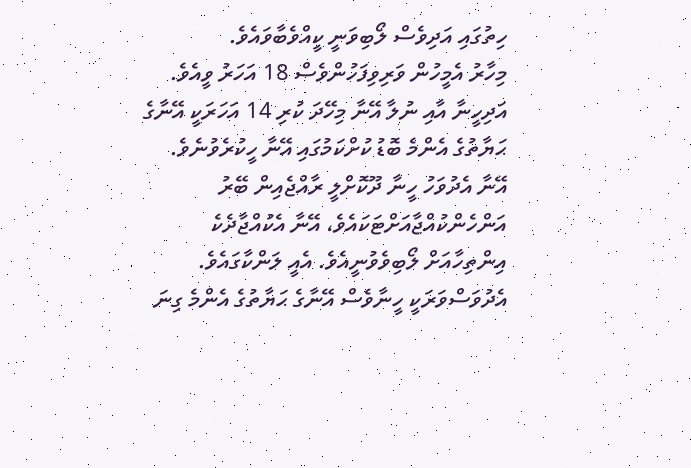ހިތުގައި އަދިވެސް ލޯބިވަނީ ކީއްވެބާވައެވެ.
މިހާރު އެމީހުން ވަރިވިފަހުންވެސް 18 އަހަރު ވީއެވެ. އަދިހީނާ އާއި ނުލާ އޭނާ މިހޭދަ ކުރި 14 އަހަރަކީ އޭނާގެ ޙަޔާތުގެ އެންމެ ބޮޑު ކުށްކަމުގައި އޭނާ ހީކުރެވުނެވެ. އޭނާ އެދުވަހު ހީނާ ދޫކޮށްލީ ރާއްޖެއިން ބޭރު އަންހެންކުއްޖާއަށްޓަކައެވެ، އޭނާ އެކުއްޖާދެކެ އިންތިހާއަށް ލޯބިވެވުނީއެވެ. އެއީ ލަންކާގައެވެ. އެދުވަސްވަރަކީ ހީނާވެސް އޭނާގެ ޙަޔާތުގެ އެންމެ ގިނަ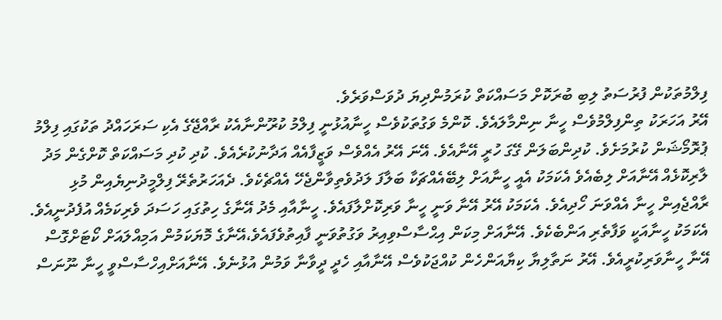ފިލްމުތަކުން ފުރުސަތު ލިބި ބުރަކޮށް މަސައްކަތް ކުރަމުންދިޔަ ދުވަސްވަރެވެ.
އޭރު އަހަރަކު ތިންފިލްމުވެސް ހީނާ ނިންމާލައެވެ. ކޮންމެ ވަގުތަކުވެސް ހީނާއުޅުނީ ފިލްމު ކުރޫންނާއެކު ރާއްޖޭގެ އެކި ސަރަހައްދު ތަކުގައި ފިލްމު ޕުރޮމޯޝަން ކުރުމަށެވެ. ކުދިންބަލަން ގޭގަ ހުރީ އޭނާއެވެ. އޭނަ އޭރު އެއްވެސް ވަޒީފާއެއް އަދާނުކުރެއެވެ. ކުދި ކުދި މަސައްކަތް ކޮށްގެން މަދު ލާރިކޮޅެއް އޭނާއަށް ލިބެއެވެ އެކަމަކު އެއީ ހީނާއަށް ލިބޭއެއްޗަކާ ބަލާފަ ލަދުވެތިވާންޖެހޭ އެއްޗެކެވެ. ދެއަހަރުތެރޭ ފިލްމީދުނިޔެއިން މުޅި ރާއްޖެއިން ހީނާ އެއްވަނަ ހޯދިއެވެ. އެކަމަކު އޭރު އޭނާ ވަނީ ހީނާ ވަރިކޮށްލާފައެވެ. ހީނާއާއި މެދު އޭނާގެ ހިތުގައި ހަސަދަ ވެރިކަމެއް އުފެދުނީއެވެ.
އެކަމަކު ހީނާއަކީ ވަފާތެރި އަންބެކެވެ. އޭނާއަށް މިކަން އިޙްސާސްވިއިރު ވަގުތުވަނީ ފާއިތުވެފައެވެ،އޭނާގެ މޮޔަކަމުން އަމިއްލައަށް ކޯޓަށްގޮސް އޭނާ ހީނާވަރިކުރީއެވެ. އޭރު ނަތާލިޔާ ކިޔާއަންހެން ކުއްޖަކުވެސް އޭނާއާއި ހެދީ ދީވާނާ ވަމުން އުޅުނެވެ. އޭނާއަށްއިހްސާސްވީ ހީނާ ނޫނަސް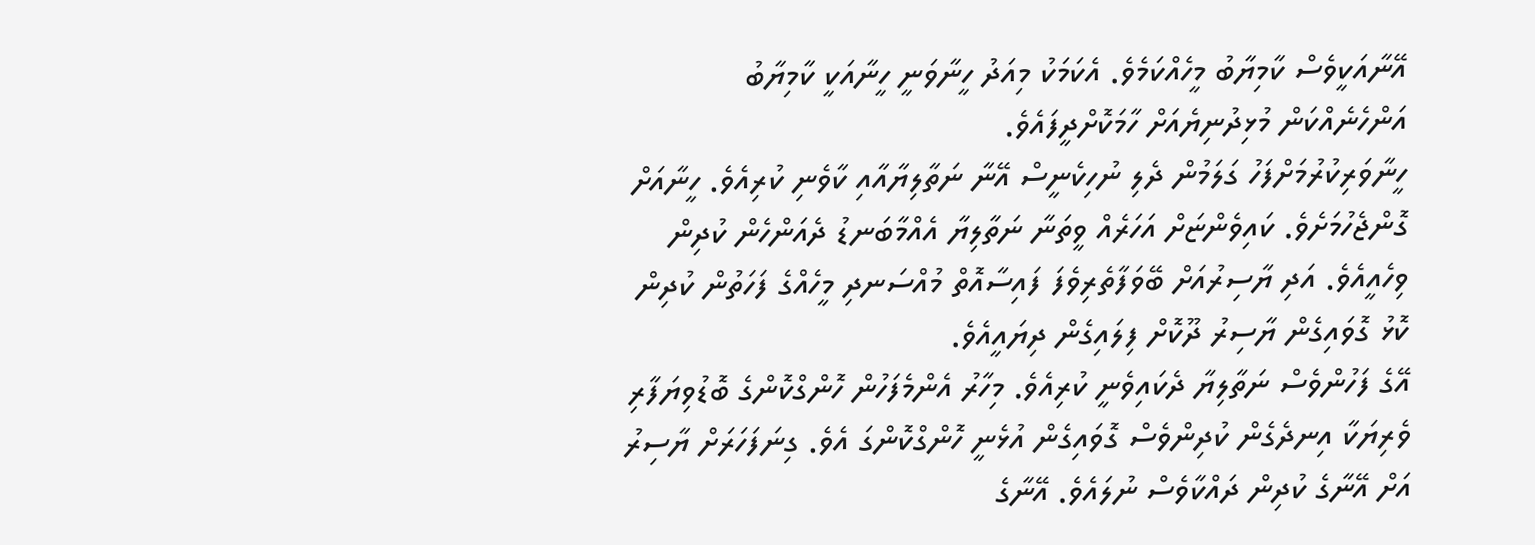އޭނާއަކީވެސް ކާމިޔާބު މީހެއްކަމެވެ. އެކަމަކު މިއަދު ހީނާވަނީ ހީނާއަކީ ކާމިޔާބު އަންހެނެއްކަން މުޅިދުނިޔެއަށް ހާމަކޮށްދީފައެވެ.
ހީނާވަރިކުރުމަށްފަހު ގަލަމުން ދެލި ނުހިކެނީސް އޭނާ ނަތާލިޔާއާއި ކާވެނި ކުރިއެވެ. ހީނާއަށް ގޮންޖެހުމަށެވެ. ކައިވެންޏަށް އަހަރެއް ވީތަނާ ނަތާލިޔާ އެއްމާބަނޑު ދެއަންހެން ކުދިން ވިހެއީއެވެ. އަދި ޔާސިރުއަށް ބޭވަފާތެރިވެފަ ފައިސާއޮތް މުއްސަނދި މީހެއްގެ ފަހަތުން ކުދިން ކޮޅު ގޮވައިގެން ޔާސިރު ދޫކޮށް ފިލައިގެން ދިޔައީއެވެ.
އޭގެ ފަހުންވެސް ނަތާލިޔާ ދެކައިވެނީ ކުރިއެވެ. މިހާރު އެންމެފަހުން ހޮންގްކޮންގެ ބޮޑުވިޔަފާރި ވެރިޔަކާ އިނދެގެން ކުދިންވެސް ގޮވައިގެން އުޅެނީ ހޮންގްކޮންގަ އެވެ. ގިނަފަހަރަށް ޔާސިރު އަށް އޭނާގެ ކުދިން ދައްކާވެސް ނުލައެވެ. އޭނާގެ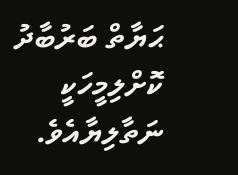ޙަޔާތް ބަރުބާދު ކޮށްލިމީހަކީ ނަތާލިޔާއެވެ.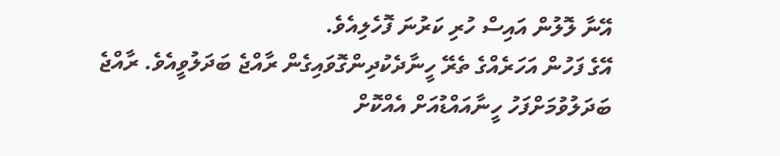އޭނާ ލޮލުން އައިސް ހުރި ކަރުނަ ފޮހެލިއެވެ.
އޭގެ ފަހުން އަހަރެއްގެ ތެރޭ ހީނާދެކުދިންގޮވައިގެން ރާއްޖެ ބަދަލުވީއެވެ. ރާއްޖެ ބަދަލުވުމަށްފަހު ހީނާއައްޑުއަށް އެއްކޮށް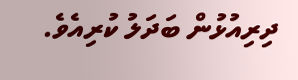ދިރިއުޅުން ބަދަލު ކުރިއެވެ.